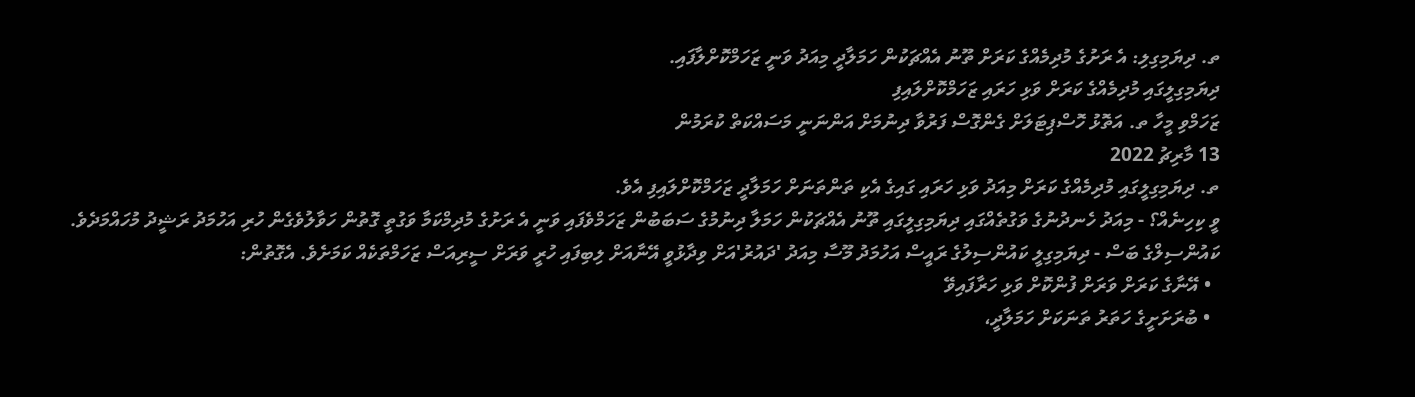ތ. ދިޔަމިގިލި: އެ ރަށުގެ މުދިމެއްގެ ކަރަށް ތޫނު އެއްޗަކުން ހަމަލާދީ މިއަދު ވަނީ ޒަހަމްކޮށްލާފައި.
ދިޔަމިގިލީގައި މުދިމެއްގެ ކަރަށް ވަޅި ހަރައި ޒަހަމްކޮށްލައިފި
ޒަހަމްވި މީހާ ތ. އަތޮޅު ހޮސްޕިޓަލަށް ގެންގޮސް ފަރުވާ ދިނުމަށް އަންނަނީ މަސައްކަތް ކުރަމުން
13 މާރިޗު 2022
ތ. ދިޔަމިގިލީގައި މުދިމެއްގެ ކަރަށް މިއަދު ވަޅި ހަރައި ގައިގެ އެކި ތަންތަނަށް ހަމަލާދީ ޒަހަމްކޮށްލައިފި އެވެ.
ވީ ކިހިނެއް؟ - މިއަދު ހެނދުނުގެ ވަގުތެއްގައި ދިޔަމިގިލީގައި ތޫނު އެއްޗަކުން ހަމަލާ ދިނުމުގެ ސަބަބުން ޒަހަމްވެފައި ވަނީ އެ ރަށުގެ މުދިމްކަމާ ވަގުތީ ގޮތުން ހަވާލުވެގެން ހުރި އަހުމަދު ރަޝީދު މުހައްމަދެވެ.
ކައުންސިލްގެ ބަސް - ދިޔަމިގިލީ ކައުންސިލުގެ ރައީސް އަހުމަދު މޫސާ މިއަދު 'ދައުރު'އަށް ވިދާޅުވީ އޭނާއަށް ލިބިފައި ހުރީ ވަރަށް ސީރިއަސް ޒަހަމްތަކެއް ކަމަށެވެ. އެގޮތުން:
  • އޭނާގެ ކަރަށް ވަރަށް ފުންކޮށް ވަޅި ހަރާފައިވޭ
  • ބުރަށަށީގެ ހަތަރު ތަނަކަށް ހަމަލާދީ،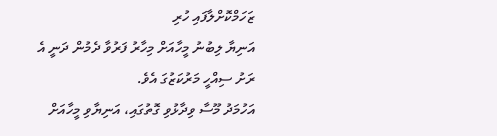ޒަހަމްކޮށްލާފައި ހުރި
އަނިޔާ ލިބުނު މީހާއަށް މިހާރު ފަރުވާ ދެމުން ދަނީ އެ ރަށު ސިއްހީ މަރުކަޒުގަ އެވެ.
އަހުމަދު މޫސާ ވިދާޅުވި ގޮތުގައި، އަނިޔާވި މީހާއަށް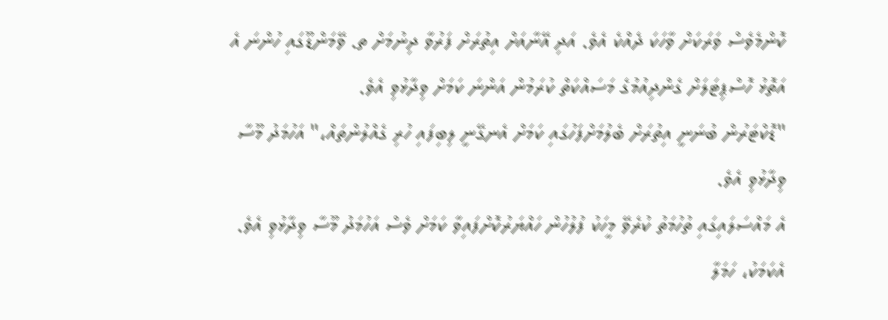ކޮންމެވެސް ވަރަކަށް ވާހަކަ ދެއްކެ އެވެ. އަދި އޭނާއަށް އިތުރަށް ފަރުވާ ދިނުމަށް ތ. ވޭމަންޑޫގައި ހުންނަ އެ އަތޮޅު ހޮސްޕިޓަލަށް ގެންދިއުމުގެ މަސައްކަތް ކުރަމުން އަންނަ ކަމަށް ވިދާޅުވި އެވެ.
"ޑޮކްޓަރުން ބުނަނީ އިތުރަށް ބެލުމަށްފަހުގައި ކަމަށް އެނގޭނީ ލިބިފައި ހުރި ގެއްލުންތައް،" އަހުމަދު މޫސާ ވިދާޅުވި އެވެ.
އެ މައްސަލައިގައި ތުހުމަތު ކުރެވޭ މީހަކު ފުލުހުން ހައްޔަރުކޮށްފައިވާ ކަމަށް ވެސް އަހުމަދު މޫސާ ވިދާޅުވި އެވެ. އެކަމަކު، ހަމަލާ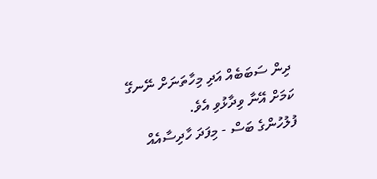ދިން ސަބަބެއް އަދި މިހާތަނަށް ނޭނގޭ ކަމަށް އޭނާ ވިދާޅުވި އެވެ.
ފުލުހުންގެ ބަސް - މިފަދަ ހާދިސާއެއް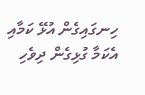ހިނގައިގެން އުޅޭ ކަމާއި އެކަމާ ގުޅިގެން ދިވެހި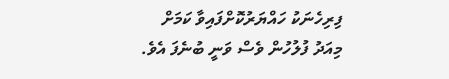ފިރިހެނަކު ހައްޔަރުކޮށްފައިވާ ކަމަށް މިއަދު ފުލުހުން ވެސް ވަނީ ބުނެފަ އެވެ.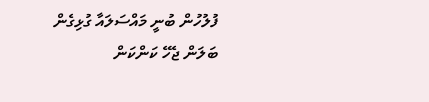ފުލުހުން ބުނީ މައްސަލައާ ގުޅިގެން ބަލަން ޖެހޭ ކަންކަން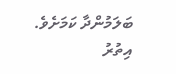ބަލަމުންދާ ކަމަށެވެ.
އިތުރު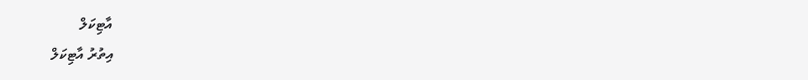އާޓިކަލް
އިތުރު އާޓިކަލް